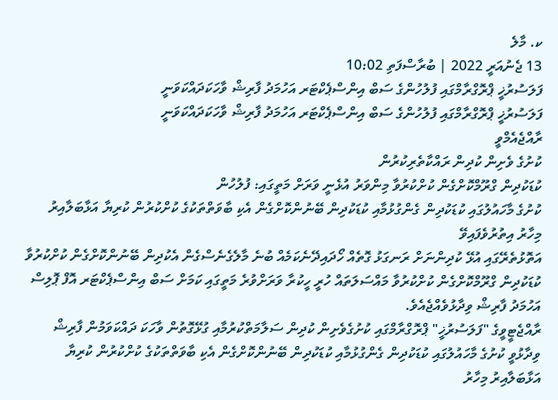ކ. މާލެ
13 ޖެނުއަރީ 2022 | ބުރާސްފަތި 10:02
ފަލަސުރުޚީ ޕްރޮގްރާމްގައި ފުލުހުންގެ ސަބް އިންސްޕެކްޓަރ އަހުމަދު ފާރިޝް ވާހަކަދައްކަވަނީ
ފަލަސުރުޚީ ޕްރޮގްރާމްގައި ފުލުހުންގެ ސަބް އިންސްޕެކްޓަރ އަހުމަދު ފާރިޝް ވާހަކަދައްކަވަނީ
ރާއްޖެއެމްވީ
ކުށުގެ ވެށިން ކުދިން ރައްކާތެރިކުރުން
ކުޑަކުދިން ގްރޫމްކޮށްގެން ކުށްކުރުވާ މިންވަރު އުޅެނީ ވަރަށް މަތީގައި: ފުލުހުން
ކުށުގެ މާހައުލުގައި ކުޑަކުދިން ގެންގުޅުމާއި ކުޑަކުދިން ބޭނުންކޮށްގެން އެކި ބާވަތްތަކުގެ ކުށްކުރުން ކުރިޔާ އަޅާބަލާއިރު މިހާރު އިތުރުވެފައިވޭ
އަތޮޅުތެރޭގައި އުޅޭ ކުދިންނަށް ރަނގަޅު ގޮތެއް ހޯދައިދޭނެކަމެއް ބުނެ މާލެގެނެސްގެން އެކުދިން ބޭނުންކޮށްގެން ކުށްކުރުވާ
ކުޑަކުދިން ގްރޫމްކޮށްގެން ކުށްކުރުވާ މައްސަލަތައް ހުރީ ހީކުރާ ވަރަށްވުރެ މަތީގައި ކަމަށް ސަބް އިންސްޕެކްޓަރ އޮފް ޕޮލިސް އަހުމަދު ފާރިޝް ވިދާޅުވެއްޖެއެވެ.
ރާއްޖެޓީވީގެ "ފަލަސުރުޚީ" ޕްރޮގްރާމްގައި ކުށުގެވެށިން ކުދިން ސަލާމަތްކުރުމާއި ގުޅޭގޮތުން ވާހަކަ ދައްކަވަމުން ފާރިޝް ވިދާޅުވީ ކުށުގެ މާހައުލުގައި ކުޑަކުދިން ގެންގުޅުމާއި ކުޑަކުދިން ބޭނުންކޮށްގެން އެކި ބާވަތްތަކުގެ ކުށްކުރުން ކުރިޔާ އަޅާބަލާއިރު މިހާރު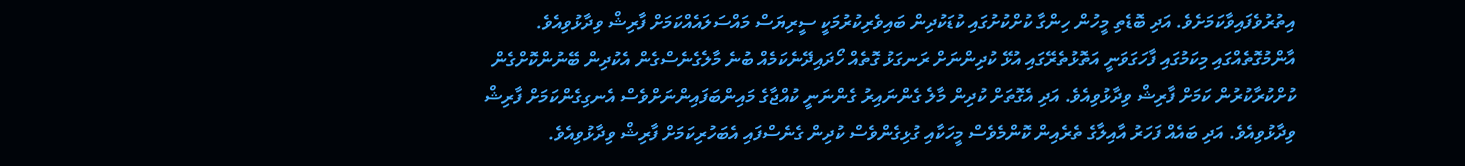އިތުރުވެފައިވާކަމަށެވެ. އަދި ބޮޑެތި މީހުން ހިންގާ ކުށްކުށުގައި ކުޑަކުދިން ބައިވެރިކުރުމަކީ ސީރިޔަސް މައްސަލައެއްކަމަށް ފާރިޝް ވިދާޅުވިއެވެ.
އާންމުގޮތެއްގައި މިކަމުގައި ފާހަގަވަނީ އަތޮޅުތެރޭގައި އުޅޭ ކުދިންނަށް ރަނގަޅު ގޮތެއް ހޯދައިދޭނެކަމެއް ބުނެ މާލެގެނެސްގެން އެކުދިން ބޭނުންކޮށްގެން ކުށްކުރާކުރުން ކަމަށް ފާރިޝް ވިދާޅުވިއެވެ. އަދި އެގޮތަށް ކުދިން މާލެ ގެންނައިރު ގެންނަނީ ކުއްޖާގެ މައިންބަފައިންނަށްވެސް އެނގިގެންކަމަށް ފާރިޝް ވިދާޅުވިއެވެ. އަދި ބައެއް ފަހަރު އާއިލާގެ ތެރެއިން ކޮންމެވެސް މީހަކާއި ގުޅިގެންވެސް ކުދިން ގެނެސްފައި އެބަހުރިކަމަށް ފާރިޝް ވިދާޅުވިއެވެ.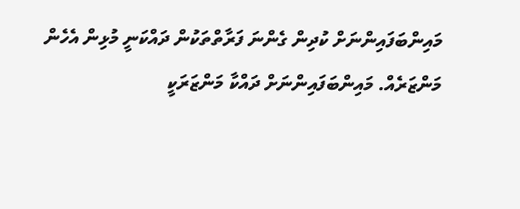މައިންބަފައިންނަށް ކުދިން ގެންނަ ފަރާތްތަކުން ދައްކަނީ މުޅިން އެހެން މަންޒަރެއް. މައިންބަފައިންނަށް ދައްކާ މަންޒަރަކީ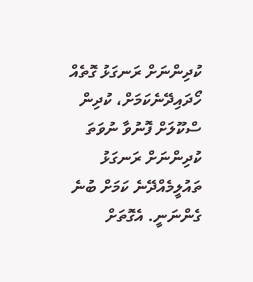ކުދިންނަށް ރަނގަޅު ގޮތެއް ހޯދައިދޭނެކަމަށް، ކުދިން ސްކޫލަށް ފޮނުވާ ނުވަތަ ކުދިންނަށް ރަނގަޅު ތައުލީމެއްދޭނެ ކަމަށް ބުނެ ގެންނަނީ. އެގޮތަށް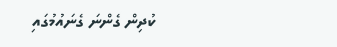ކުދިން ގެންނަ ގެނައުމުގައި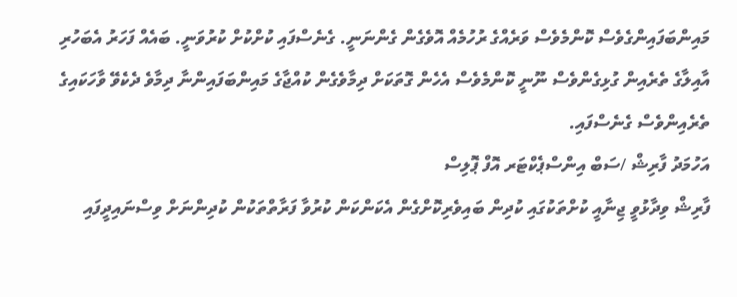މައިންބަފައިންގެވެސް ކޮންމެވެސް ވަރެއްގެ ރުހުމެއް އޮވެގެން ގެންނަނީ. ގެނެސްފައި ކުށްކުށް ކުރުވަނީ. ބައެއް ފަހަރު އެބަހުރި އާއިލާގެ ތެރެއިން ގުޅިގެންވެސް ނޫނީ ކޮންމެވެސް އެހެން ގޮތަކަށް ދިމާވެގެން ކުއްޖާގެ މައިންބަފައިންނާ ދިމާވެ ދެކެވޭ ވާހަކައިގެ ތެރެއިންވެސް ގެނެސްފައި.
އަހުމަދު ފާރިޝް /ސަބް އިންސްޕެކްޓަރ އޮފް ޕޮލިސް
ފާރިޝް ވިދާޅުވީ ޖިނާއީ ކުށްތަކުގައި ކުދިން ބައިވެރިކޮށްގެން އެކަންކަން ކުރުވާ ފަރާތްތަކުން ކުދިންނަށް ވިސްނައިދީފައި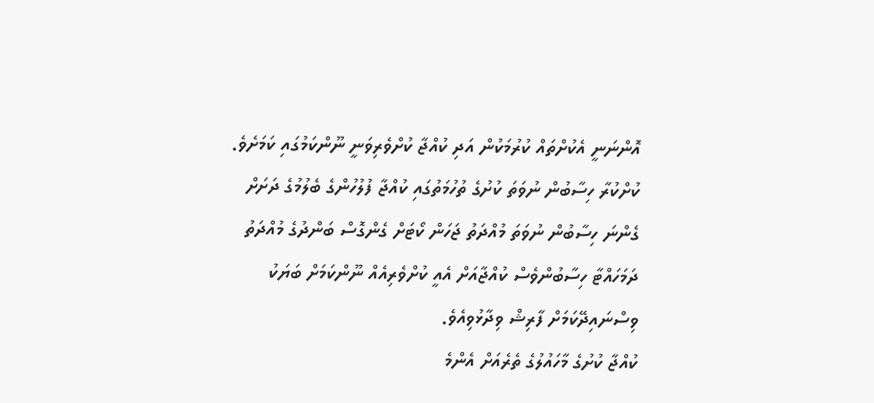އޮންނަނީ އެކުށްތައް ކުރުމަކުން އަދި ކުއްޖާ ކުށްވެރިވަނީ ނޫންކަމުގައި ކަމަށެވެ. ކުށްކުރާ ހިސާބުން ނުވަތަ ކުށުގެ ތުހުމަތުގައި ކުއްޖާ ފުލުހުންގެ ބެލުމުގެ ދަށަށް ގެންނަ ހިސާބުން ނުވަތަ މުއްދަތު ޖަހަން ކޯޓަށް ގެންގޮސް ބަންދުގެ މުއްދަތު ދަމަހައްޓާ ހިސާބުންވެސް ކުއްޖާއަށް އެއީ ކުށްވެރިއެއް ނޫންކަމަށް ބަޔަކު ވިސްނައިދޭކަމަށް ފާރިޝް ވިދާޅުވިއެވެ.
ކުއްޖާ ކުށުގެ މާހައުލުގެ ތެރެއަށް އެންމެ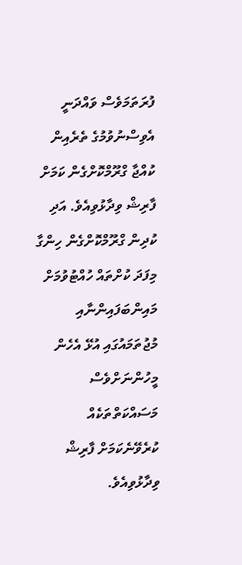ފުރަތަމަވެސް ވައްދަނީ އެވިސްނުވުމުގެ ތެރެއިން ކުއްޖާ ގްރޫމްކޮށްގެން ކަމަށް ފާރިޝް ވިދާޅުވިއެވެ. އަދި ކުދިން ގްރޫމްކޮށްގެން ހިންގާ މިފަދަ ކުށްތައް ހުއްޓުވުމަށް މައިންބަފައިންނާއި މުޖުތަމައުގައި އުޅޭ އެހެން މީހުންނަށްވެސް މަސައްކަތްތަކެއް ކުރެވޭނެކަމަށް ފާރިޝް ވިދާޅުވިއެވެ.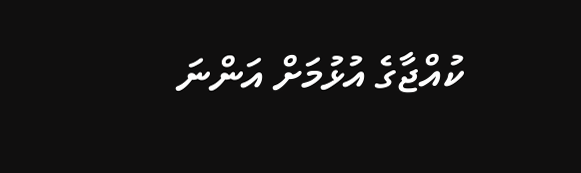ކުއްޖާގެ އުޅުމަށް އަންނަ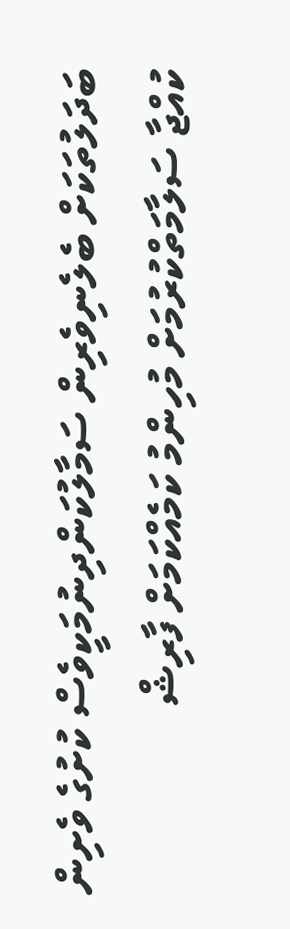ބަދަލުތަކަށް ބެލެނިވެރިން ސަމާލުކަންދިނުމަކީވެސް ކުށުގެ ވެށިން ކުއްޖާ ސަލާމަތްކުރުމަށް މުހިންމު ކަމެއްކަމަށް ފާރިޝް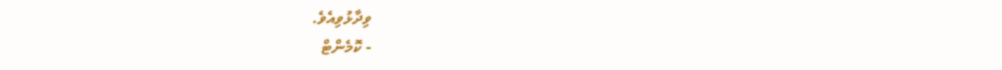ވިދާޅުވިއެވެ.
- ކޮމެންޓް